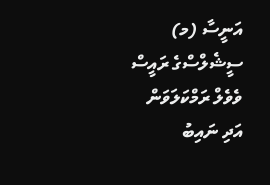އަނީސާ (މ) ސީޝެލްސްގެ ރައީސް ވެވެލް ރަމްކަލަވަން އަދި ނައިބު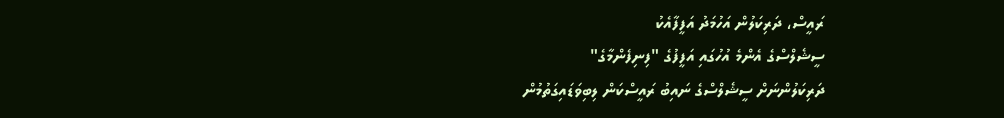ރައީސް، ދަރިކަލުން އަހުމަދު އަފީފާއެކު
ސީޝެލްސްގެ އެންމެ އުހުގައި އަފީފުގެ "ފިނިފެންމާގެ"
ދަރިކަލުންނަށް ސީޝެލްސްގެ ނައިބު ރައީސްކަން ލިބިވަޑައިގަތުމުން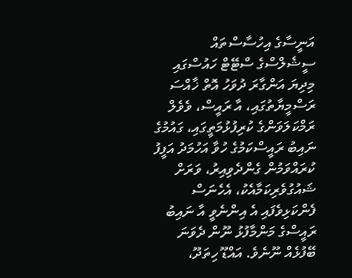އަނީސާގެ އިހުސާސްތައް
ސީޝެލްސްގެ ސްޓޭޓް ހައުސްގައި މިދިޔަ އަންގާރަ ދުވަހު އޮތް ޚާއްސަ ރަސްމީޔާތުގައި، އާ ރައީސް، ވެވެލް ރަމްކަލަވަންގެ ކުރިފުޅުމަތީގައި، ގައުމުގެ ނައިބު ރައީސްކަމުގެ ހުވާ އަހުމަދު އަފީފު ކުރައްވަމުން ގެންދެވިއިރު، ވަރަށް ޝައުގުވެރިކަމާއެކު، އެހެނަސް ފެންކަޅިވެފައި އެ އިންނެވީ އާ ނައިބު ރައީސްގެ މަންމާފުޅު ނޫން ދެވަނަ ބޭފުޅެއް ނޫނެވެ. އައްޑޫ ހިތަދޫ،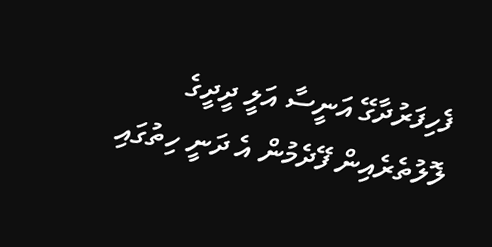ފެހިފަރުދާގޭ އަނީސާ އަލީ ދީދީގެ ލޮލުތެރެއިން ފޭދެމުން އެ ދަނީ ހިތުގައި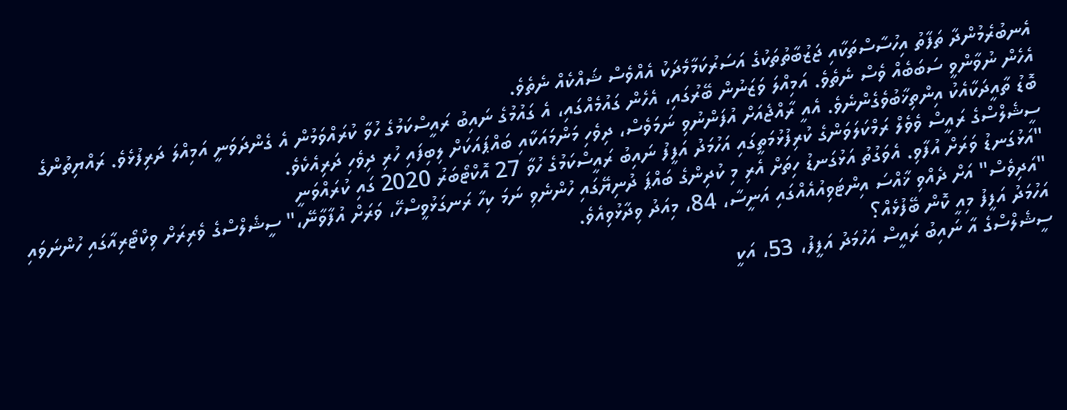އެނބުރެމުންދާ ތަފާތު އިހުސާސްތަކާއި ޖަޒުބާތުތަކުގެ އަސަރުކަމާމެދަކު އެއްވެސް ޝައްކެއް ނެތެވެ.
އެހެން ނުވާންވީ ސަބަބެއް ވެސް ނެތެވެ. އަމިއްލަ ވަޒަނުން ބޭރުގައި، އެހެން ގައުމެއްގައި، އެ ގައުމުގެ ނައިބު ރައީސްކަމުގެ ހުވާ ކުރައްވަމުން އެ ގެންދަވަނީ އަމިއްލަ ދަރިފުޅެވެ. ރައްޔިތުންގެ ބޮޑު ތާއީދަކާއެކު އިންތިޚާބުވެގެންނެވެ. އެއީ ރާއްޖެއަށް އުފަންނުވި ނަމަވެސް، ދިވެހި މަންމައަކާއި ބައްޕައަކަށް ލިބިފައި ހުރި ދިވެހި ދަރިއެކެވެ.
ސީޝެލްސްގެ ރައީސް ވެވެލް ރަމްކަލަވަންގެ ކުރިފުޅުމަތީގައި އަހުމަދު އަފީފު ނައިބު ރައީސްކަމުގެ ހުވާ 27 އޮކްޓޯބަރު 2020 ގައި ކުރައްވަނީ
"އަޅުގަނޑު ވަރަށް އުފާވި. އެވަގުތު އަޅުގަނޑު ހިތަށް އެރި މި ކުދިންގެ ބައްޕަ ދުނިޔޭގައި ހުންނެވި ނަމަ ކިހާ ރަނގަޅުވީސްހޭ، ވަރަށް އުފާވާނޭ،" ސީޝެލްސްގެ ވެރިރަށް ވިކްޓޯރިއާގައި ހުންނަވައި "އަދިވެސް" އަށް ދެއްވި ޚާއްސަ އިންޓަވިއުއެއްގައި އަނީސާ، 84، މިއަދު ވިދާޅުވިއެވެ.
އަހުމަދު އަފީފު މިއީ ކޮން ބޭފުޅެއް؟
ސީޝެލްސްގެ އާ ނައިބު ރައީސް އަހުމަދު އަފީފު، 53، އަކީ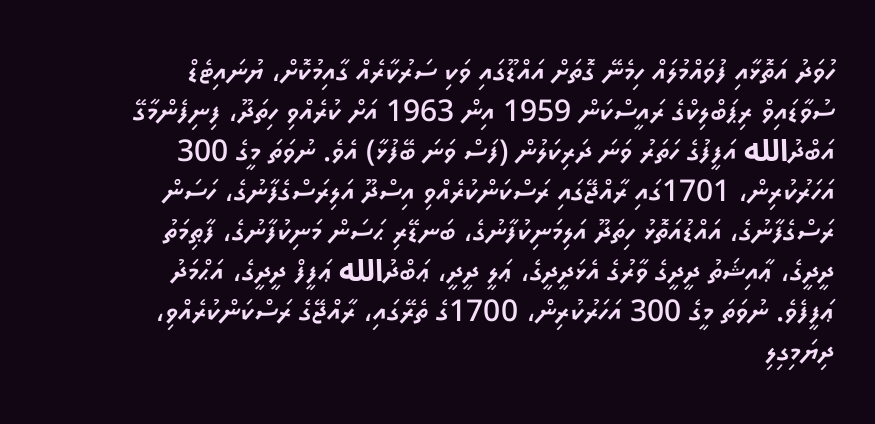ހުވަދު އަތޮޅާއި ފުވައްމުލައް ހިމެނޭ ގޮތަށް އައްޑޫގައި ވަކި ސަރުކާރެއް ގާއިމުކޮށް، ޔުނައިޓެޑް ސުވާޑައިވް ރިޕަބްލިކްގެ ރައީސްކަން 1959 އިން 1963 އަށް ކުރެއްވި ހިތަދޫ، ފިނިފެންމާގޭ އަބްދުالله އަފީފުގެ ހަތަރު ވަނަ ދަރިކަލުން (ފަސް ވަނަ ބޭފުޅާ) އެވެ. ނުވަތަ މީގެ 300 އަހަރުކުރިން، 1701ގައި ރާއްޖޭގައި ރަސްކަންކުރެއްވި އިސްދޫ އަލިރަސްގެފާނުގެ، ހަސަން ރަސްގެފާނުގެ، އައްޑުއަތޮޅު ހިތަދޫ އަލިމަނިކުފާނުގެ، ބަނޑޭރި ޙަސަން މަނިކުފާނުގެ، ފާޠިމަތު ދީދީގެ، ޢާއިޝަތު ދީދީގެ ވާރުގެ އެޅަދީދީގެ، ޢަލީ ދީދީ، ޢަބްދުالله ޢަފީފް ދީދީގެ، އަޙްމަދު ޢަފީފެވެ. ނުވަތަ މީގެ 300 އަހަރުކުރިން، 1700ގެ ތެރޭގައި، ރާއްޖޭގެ ރަސްކަންކުރެއްވި، ދިޔަމިގިލި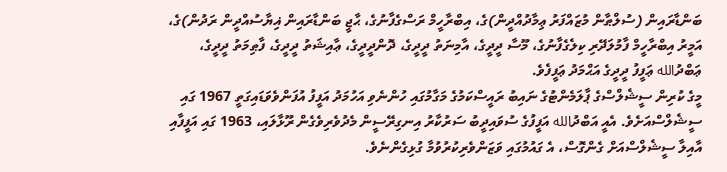ބަންޑާރައިން (ސުލްޠާން މުޒައްފަރު ޢިމާދުއްދީން)ގެ، އިބްރާހީމް ރަސްގެފާނުގެ، ޙާޖީ ބަންޑާރައިން ޣިޔާސުއްދީން ރަދުން)ގެ، އަމީރު އިބްރާހީމް ފާމުލަދޭރި ކިލެގެފާނުގެ، މޫސާ ދީދީގެ، އާމިނަތު ދީދީގެ، ދޮންދީދީގެ، ޢާއިޝަތު ދީދީގެ، ފާޠިމަތު ދީދީގެ، ޢަބްދުالله ޢަފީފު ދީދީގެ އަޙްމަދު ޢަފީފެވެ.
މީގެ ކުރިން ސީޝެލްސްގެ ޕާލަމެންޓުގެ ނައިބު ރައީސްކަމުގެ މަގާމުގައި ހުންނެވި އަހުމަދު އަފީފު އުފަންވެވަޑައިގަތީ 1967 ގައި ސީޝެލްސްއަށެވެ. އެއީ އަބްދުالله އަފީފުގެ ސުވައިދީބު ސަރުކާރު އިނގިރޭސީން މެދުވެރިވެގެން ރޫޅާލައި، 1963 ގައި އަފީފާއި އާއިލާ ސީޝެލްސްއަށް ގެންގޮސް، އެ ގައުމުގައި ވަޒަންވެރިކުރުވުމާ ގުޅިގެންނެވެ.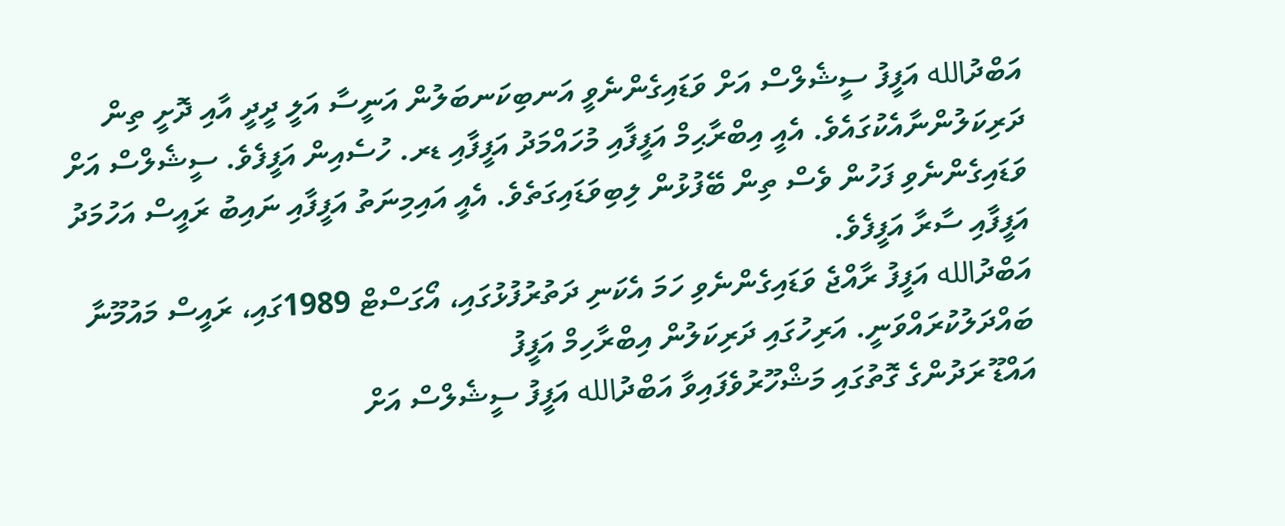އަބްދުالله އަފީފު ސީޝެލްސް އަށް ވަޑައިގެންނެވީ އަނބިކަނބަލުން އަނީސާ އަލީ ދީދީ އާއި ދޮށީ ތިން ދަރިކަލުންނާއެކުގައެވެ. އެއީ އިބްރާޙިމް އަފީފާއި މުހައްމަދު އަފީފާއި ޑރ. ހުސެއިން އަފީފެވެ. ސީޝެލްސް އަށް ވަޑައިގެންނެވި ފަހުން ވެސް ތިން ބޭފުޅުން ލިބިވަޑައިގަތެވެ. އެއީ އައިމިނަތު އަފީފާއި ނައިބު ރައީސް އަހުމަދު އަފީފާއި ސާރާ އަފީފެވެ.
އަބްދުالله އަފީފު ރާއްޖެ ވަޑައިގެންނެވި ހަމަ އެކަނި ދަތުރުފުޅުގައި، އޯގަސްޓް 1989ގައި، ރައީސް މައުމޫނާ ބައްދަލުކުރައްވަނީ. އަރިހުގައި ދަރިކަލުން އިބްރާހިމް އަފީފު
އައްޑޫ ރަދުންގެ ގޮތުގައި މަޝްހޫރުވެފައިވާ އަބްދުالله އަފީފު ސީޝެލްސް އަށް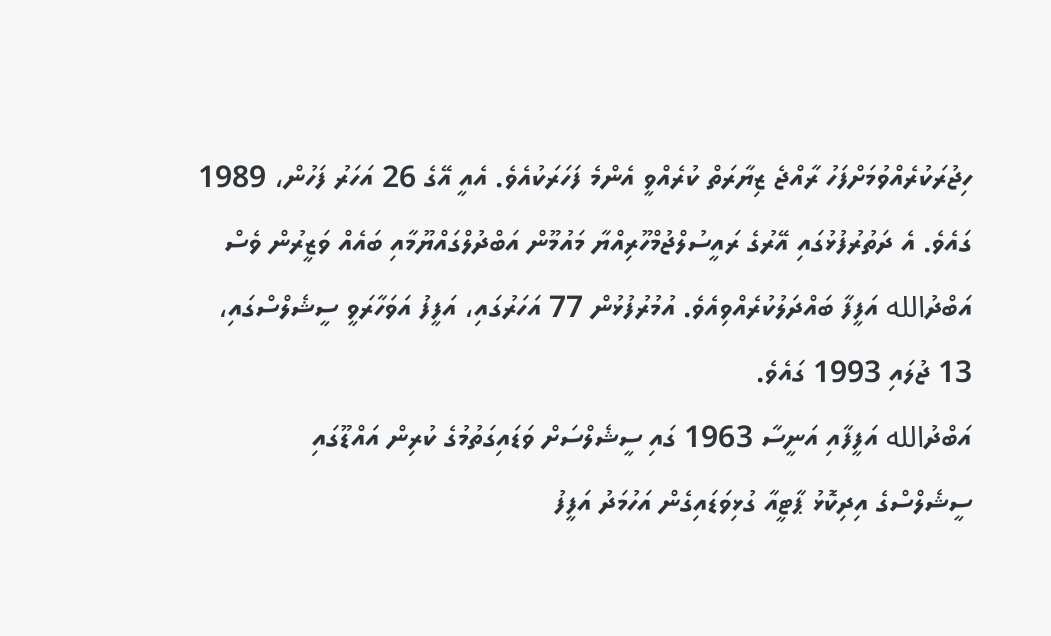ހިޖުރަކުރެއްވުމަށްފަހު ރާއްޖެ ޒިޔާރަތް ކުރެއްވީ އެންމެ ފަހަރަކުއެވެ. އެއީ އޭގެ 26 އަހަރު ފަހުން، 1989 ގައެވެ. އެ ދަތުރުފުޅުގައި އޭރުގެ ރައީސުލްޖުމްހޫރިއްޔާ މައުމޫން އަބްދުލްގައްޔޫމާއި ބައެއް ވަޒީރުން ވެސް އަބްދުالله އަފީފާ ބައްދަލުކުރެއްވިއެވެ. އުމުރުފުޅުން 77 އަހަރުގައި، އަފީފު އަވަހާރަވީ ސީޝެލްސްގައި، 13 ޖުލައި 1993 ގައެވެ.
އަބްދުالله އަފީފާއި އަނީސާ 1963 ގައި ސީޝެލްސަށް ވަޑައިގަތުމުގެ ކުރިން އައްޑޫގައި
ސީޝެލްސްގެ އިދިކޮޅު ޕާޓީއާ ގުޅިވަޑައިގެން އަހުމަދު އަފީފު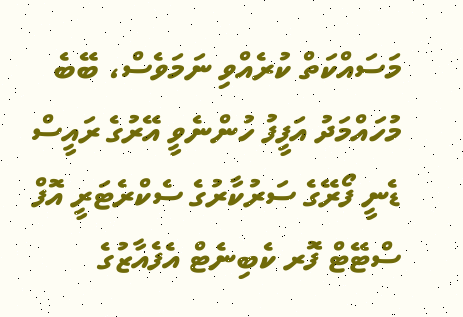މަސައްކަތް ކުރެއްވި ނަމަވެސް، ބޭބެ މުހައްމަދު އަފީފު ހުންނެވީ އޭރުގެ ރައީސް ޑެނީ ފޯރޭގެ ސަރުކާރުގެ ސެކްރެޓަރީ އޮފް ސްޓޭޓް ފޮރ ކެބިނެޓް އެފެއާޒުގެ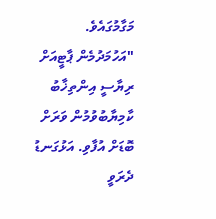މަގާމުގައެވެ.
"އަހުމަދުމެން ޕާޓީއަށް ރިޔާސީ އިންތިޚާބު ކާމިޔާބުވުމުން ވަރަށް ބޮޑަށް އުފާވި. އަޅުގަނޑު ދެރަވީ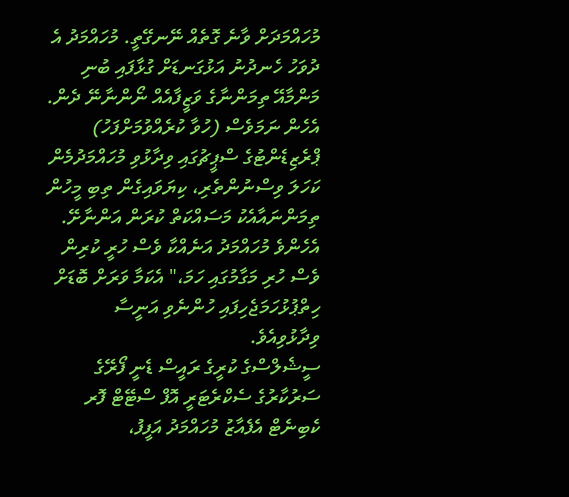މުހައްމަދަށް ވާނެ ގޮތެއް ނޭނގޭތީ. މުހައްމަދު އެ ދުވަހު ހެނދުނު އަޅުގަނޑަށް ގުޅާފައި ބުނި މަންމާއޭ ތިމަންނާގެ ވަޒީފާއެއް ނޯންނާނޭ ދެން. އެހެން ނަމަވެސް (ހުވާ ކުރެއްވުމަށްފަހު) ޕްރެޒިޑެންޓުގެ ސްޕީޗުގައި ވިދާޅުވި މުހައްމަދުމެން ކަހަލަ ވިސްނުންތެރި، ކިޔަވައިގެން ތިބި މީހުން ތިމަންނައާއެކު މަސައްކަތް ކުރަން އަންނާށޭ. އެހެންވެ މުހައްމަދު އަނެއްކާ ވެސް ހުރީ ކުރިން ވެސް ހުރި މަގާމުގައި ހަމަ،" އެކަމާ ވަރަށް ބޮޑަށް ހިތްޕުޅުހަމަޖެހިފައި ހުންނެވި އަނީސާ ވިދާޅުވިއެވެ.
ސީޝެލްސްގެ ކުރީގެ ރައީސް ޑެނީ ފޯރޭގެ ސަރުކާރުގެ ސެކްރެޓަރީ އޮފް ސްޓޭޓް ފޮރ ކެބިނެޓް އެފެއާޒު މުހައްމަދު އަފީފު،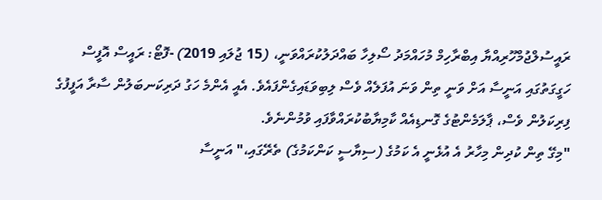ރައީސުލްޖުމްހޫރިއްޔާ އިބްރާހިމް މުހައްމަދު ސޯލިހާ ބައްދަލުކުރައްވަނީ، (15 ޖުލައި 2019) -ފޮޓޯ: ރައީސް އޮފީސް
ހަގީގަތުގައި އަނީސާ އަށް ވަނީ ތިން ވަނަ އުފަލެއް ވެސް ލިބިވަޑައިގެންފައެވެ. އެއީ އެންމެ ހަގު ދަރިކަނބަލުން ސާރާ އަފީފުގެ ފިރިކަލުން ވެސް، ޕާލަމެންޓުގެ ގޮނޑިއެއް ކާމިޔާބުކުރައްވާފައި ވުމުންނެވެ.
"މިގޭ ތިން ކުދިން މިހާރު އެ އުޅެނީ އެ ކަމުގެ (ސިޔާސީ ކަންކަމުގެ) ތެރޭގައި،" އަނީސާ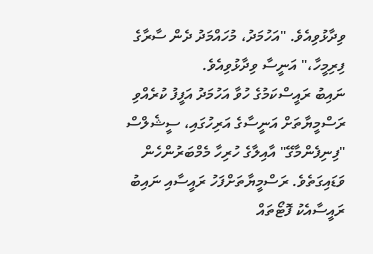ވިދާޅުވިއެވެ. "އަހުމަދު، މުހައްމަދު ދެން ސާރާގެ ފިރިމީހާ،" އަނީސާ ވިދާޅުވިއެވެ.
ނައިބު ރައީސްކަމުގެ ހުވާ އަހުމަދު އަފީފު ކުރެއްވި ރަސްމީޔާތަށް އަނީސާގެ އަރިހުގައި، ސީޝެލްސް "ފިނިފެންމާގޭ" އާއިލާގެ ހުރިހާ މެމްބަރުންހެން ވަޑައިގަތެވެ. ރަސްމީޔާތަށްފަހު ރައީސާއި ނައިބު ރައީސާއެކު ފޮޓޯތައް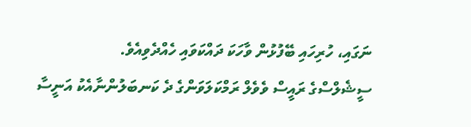ނަގައި، ހުރިހައި ބޭފުޅުން ވާހަކަ ދައްކަވައި ހެއްދެވިއެވެ.
ސީޝެލްސްގެ ރައީސް ވެވެލް ރަމްކަލަވަންގެ ދެ ކަނބަލުންނާއެކު އަނީސާ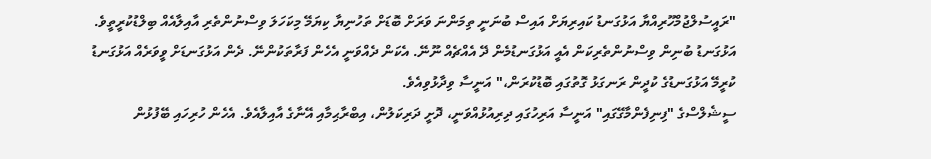"ރައީސުލްޖުމްހޫރިއްޔާ އަޅުގަނޑު ކައިރިޔަށް އައިސް ބުނަނީ ތިމަންނަ ވަރަށް ބޮޑަށް ތަހުނިޔާ ކިޔަމޭ މިކަހަލަ ވިސްނުންތެރި އާއިލާއެއް ބިލްޑުކުރީތީވެ. އަޅުގަނޑު ބުނިން ވިސްނުންތެރިކަން އެއީ އަޅުގަނޑުމެން ދޭ އެއްޗެއް ނޫނޭ. އެކަން ދެއްވަނީ އެހެން ފަރާތަކުންނޭ. ދެން އަޅުގަނޑަށް ވީވަރެއް އަޅުގަނޑު ކުރީމޭ އަޅުގަނޑުގެ ކުދީން ރަނގަޅު ގޮތުގައި ބޮޑުކުރަން،" އަނީސާ ވިދާޅުވިއެވެ.
ސީޝެލްސްގެ "ފިނިފެންމާގޭގައި" އަނީސާ އަރިހުގައި ދިރިއުޅުއްވަނީ، ދޮށީ ދަރިކަލުން، އިބްރާޙިމާއި އޭނާގެ އާއިލާއެވެ. އެހެން ހުރިހައި ބޭފުޅުން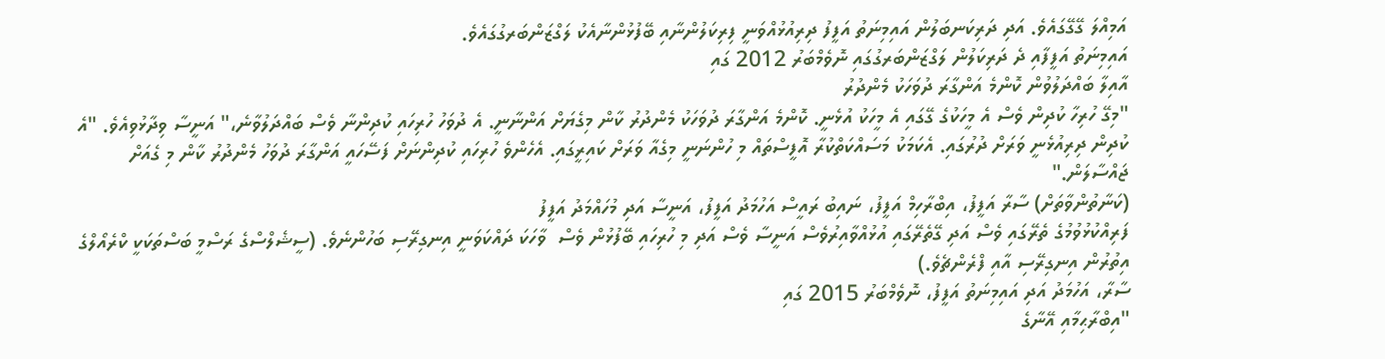އަމިއްލަ ގޭގޭގައެވެ. އަދި ދަރިކަނބަލުން އައިމިނަތު އަފީފު ދިރިއުޅުއްވަނީ ފިރިކަލުންނާއި ބޭފުޅުންނާއެކު ލަގްޒަންބަރގުގައެވެ.
އައިމިނަތު އަފީފާއި ދެ ދަރިކަލުން ލަގްޒަންބަރގުގައި ނޮވެމްބަރު 2012 ގައި
އާއިލާ ބައްދަލުވުން ކޮންމެ އަންގާރަ ދުވަހަކު މެންދުރު
"މިގޭ ހުރިހާ ކުދިން ވެސް އެ މީހަކުގެ ގޭގައި އެ މީހަކު އުޅެނީ. ކޮންމެ އަންގާރަ ދުވަހަކު މެންދުރު ކާން މިގެޔަށް އަންނާނީ. އެ ދުވަހު ހުރިހައި ކުދިންނާ ވެސް ބައްދަލުވާނެ،" އަނީސާ ވިދާޅުވިއެވެ. "އެ ކުދިން ދިރިއުޅެނީ ވަރަށް ދުރުގައި. އެކަމަކު މަސައްކަތްކުރާ އޮފީސްތައް މި ހުންނަނީ މިގެއާ ވަރަށް ކައިރީގައި. އެހެންވެ ހުރިހައި ކުދިންނަށް ފަސޭހައީ އަންގާރަ ދުވަހު މެންދުރު ކާން މި ގެއަށް ޖައްސާލަން."
(ކަނާތުންވާތަށް) ސާރާ އަފީފު، އިބްރާހިމް އަފީފު، ނައިބު ރައީސް އަހުމަދު އަފީފު، އަނީސާ އަދި މުހައްމަދު އަފީފު
ފަރިއްކުޅުވުމުގެ ތެރޭގައި ވެސް އަދި ގޭތެރޭގައި އުޅުއްވާއިރުވެސް އަނީސާ ވެސް އަދި މި ހުރިހައި ބޭފުޅުން ވެސް  ވާހަކަ ދައްކަވަނީ އިނގިރޭސި ބަހުންނެވެ. (ސީޝެލްސްގެ ރަސްމީ ބަސްތަކަކީ ކްރެއޯލްގެ އިތުރުން އިނގިރޭސި އާއި ފްރެންޗެވެ.)
ސާރާ، އަހުމަދު އަދި އައިމިނަތު އަފީފު، ނޮވެމްބަރު 2015 ގައި
"އިބްރާޙިމާއި އޭނާގެ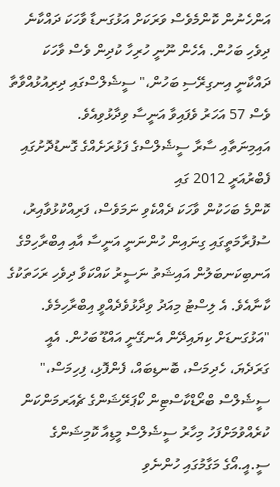އަންހެނުން ކޮންމެވެސް ވަރަކަށް އަޅުގަނޑާ ވާހަކަ ދައްކާނެ ދިވެހި ބަހުން. އެހެން ނޫނީ ހުރިހާ ކުދިން ވެސް ވާހަކަ ދައްކާނީ އިނގިރޭސި ބަހުން،" ސީޝެލްސްގައި ދިރިއުޅުއްވާތާ ވެސް 57 އަހަރު ވެފައިވާ އަނީސާ ވިދާޅުވިއެވެ.
އައިމިނަތާއި ސާރާ ސީޝެލްސްގެ ފަޅުރަށެއްގެ ގޮނޑުދޮށުގައި ފެބްރުއަރީ 2012 ގައި
ކޮންމެ ބަހަކުން ވާހަކަ ދެއްކެވި ނަމަވެސް، ފަރިއްކުޅުވާއިރު، ސުފުރާމަތީގައި ގިނައިން ހުންނަނީ އަނީސާ އާއި އިބްރާހިމްގެ އަނބިކަނބަލުން އައިޝަތު ނަސީރު ކައްކަވާ ދިވެހި ރަހަތަކުގެ ކާނާއެވެ. އެ ލިސްޓު މިއަދު ވިދާޅުވެދެއްވީ އިބްރާހިމެވެ.
"އަޅުގަނޑަށް ކިޔައިދޭން އެނގޭނީ އައްޑޫ ބަހުން. އެއީ ގަރަދެޔަ، ހެދިމަސް، ބޮނޑިބައް، ފެންފޮޅި، ފިހިމަސް،" ސީޝެލްސް ބްރޯޑްކާސްޓިން ކޯޕަރޭޝަންގެ ޗެއަރމަންކަން ކުރެއްވުމަށްފަހު މިހާރު ސީޝެލްސް މީޑިއާ ކޮމިޝަންގެ ސީ.އީ.އޯގެ މަގާމުގައި ހުންނެވި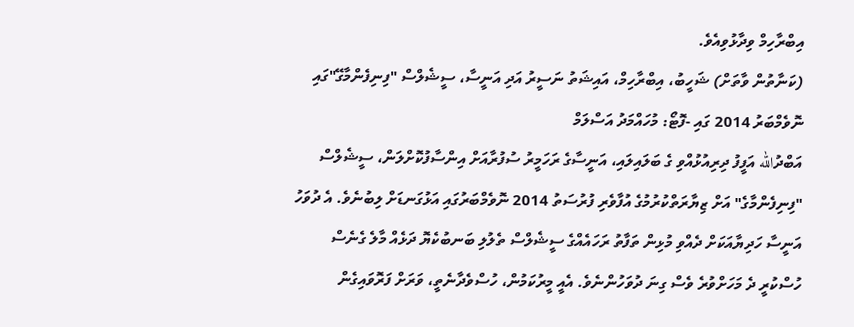އިބްރާހިމް ވިދާޅުވިއެވެ.
(ކަނާތުން ވާތަށް) ޝަހީބު، އިބްރާހިމް، އައިޝަތު ނަސީރު އަދި އަނީސާ، ސީޝެލްސް "ފިނިފެންމާގޭ"ގައި ނޮވެމްބަރު 2014 ގައި -ފޮޓޯ: މުހައްމަދު އަސްލަމް
އަބްދުالله އަފީފު ދިރިއުޅުއްވި ގެ ބަލައިލައި، އަނީސާގެ ރަހަމީރު ސުފުރާއަށް އިންސާފުކޮށްލަން، ސީޝެލްސް "ފިނިފެންމާގެ" އަށް ޒިޔާރަތްކުރުމުގެ އުފާވެރި ފުރުސަތު 2014 ނޮވެމްބަރުގައި އަޅުގަނޑަށް ލިބުނެވެ. އެ ދުވަހު އަނީސާ ހަދިޔާއަކަށް ދެއްވި މުޅިން ތަފާތު ރަހައެއްގެ ސީޝެލްސް ތެލުލި ބަނބުކެޔޮ ދަޅެއް މާލެ ގެނެސް ހުސްކުރީ ދެ މަހަށްވުރެ ވެސް ގިނަ ދުވަހުންނެވެ. އެއީ މީރުކަމުން، ހުސްވެދާނެތީ، ވަރަށް ފަރޮވައިގެން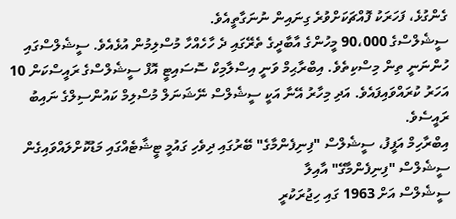ގެންގުޅެ، ފަހަރަކު ފޮއްޗަކަށްވުރެ ގިނައިން ނުނަގާތީއެވެ.
ސީޝެލްސްގެ 90،000 މީހުންގެ އާބާދީގެ ތެރޭގައި ދެ ހާހެއްހާ މުސްލިމުން އުޅެއެވެ. ސީޝެލްސްގައި ހުންނަނީ ތިން މިސްކިތެވެ. އިބްރާޙިމް ވަނީ އިސްލާމިކް ސޮސައިޓީ އޮފް ސީޝެލްސްގެ ރައީސްކަން 10 އަހަރު ކުރައްވައިފައެވެ. އަދި މިހާރު އޭނާ އަކީ ސީޝެލްސް ނޭޝަނަލް މުސްލިމް ކައުންސިލްގެ ނައިބު ރައީސެވެ.
އިބްރާހިމް އަފީފު، ސީޝެލްސް "ފިނިފެންމާގެ" ބޭރުގައި ދިވެހި ގައުމީ ޓީޝާޓެއްގައި މަޑުކޮށްލައްވައިގެން
ސީޝެލްސް "ފިނިފެންމާގޭ" އާއިލާ
ސީޝެލްސް އަށް 1963 ގައި ހިޖުރަކުރީ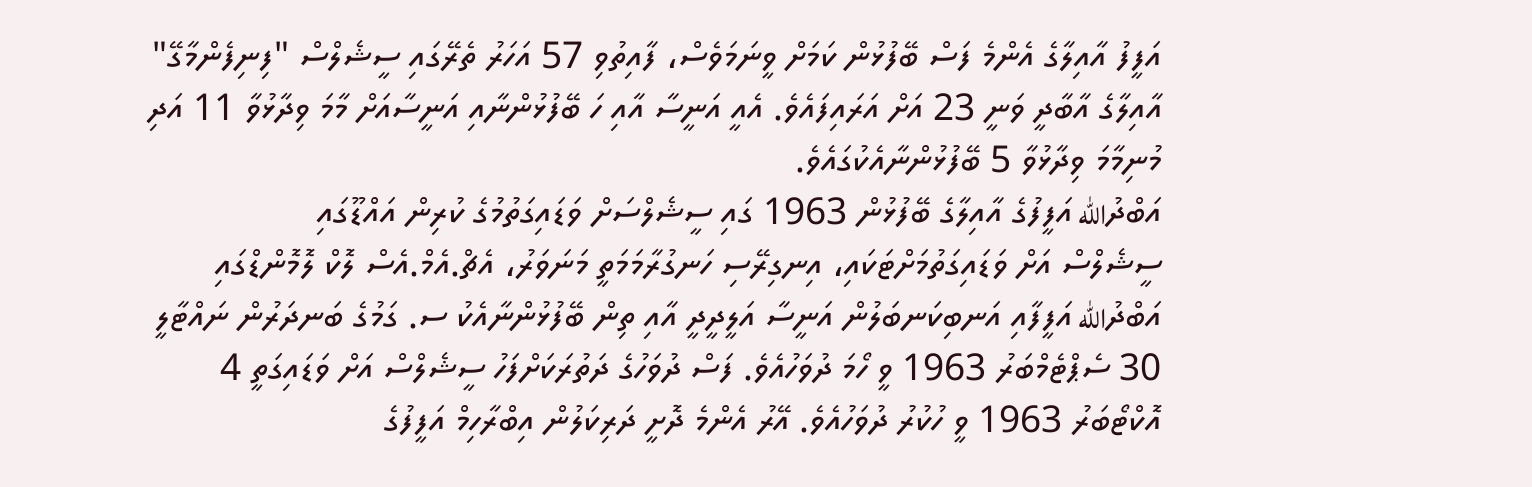އަފީފު އާއިލާގެ އެންމެ ފަސް ބޭފުޅުން ކަމަށް ވީނަމަވެސް، ފާއިތުވި 57 އަހަރު ތެރޭގައި ސީޝެލްސް "ފިނިފެންމާގޭ" އާއިލާގެ އާބާދީ ވަނީ 23 އަށް އަރައިފައެވެ. އެއީ އަނީސާ އާއި ހަ ބޭފުޅުންނާއި އަނީސާއަށް މާމަ ވިދާޅުވާ 11 އަދި މުނިމާމަ ވިދާޅުވާ 5 ބޭފުޅުންނާއެކުގައެވެ.
އަބްދުالله އަފީފުގެ އާއިލާގެ ބޭފުޅުން 1963 ގައި ސީޝެލްސަށް ވަޑައިގަތުމުގެ ކުރިން އައްޑޫގައި
ސީޝެލްސް އަށް ވަޑައިގަތުމަށްޓަކައި، އިނގިރޭސި ހަނގުރާމަމަތީ މަނަވަރު، އެޗް.އެމް.އެސް ލޮކް ލޮމޮންޑްގައި އަބްދުالله އަފީފާއި އަނބިކަނބަލުން އަނީސާ އަލީދީދީ އާއި ތިން ބޭފުޅުންނާއެކު ސ. ގަމުގެ ބަނދަރުން ނައްޓާލީ 30 ސެޕްޓެމްބަރު 1963 ވީ ހޯމަ ދުވަހުއެވެ. ފަސް ދުވަހުގެ ދަތުރަކަށްފަހު ސީޝެލްސް އަށް ވަޑައިގަތީ 4 އޮކްޓޯބަރު 1963 ވީ ހުކުރު ދުވަހުއެވެ. އޭރު އެންމެ ދޮށީ ދަރިކަލުން އިބްރާހިމް އަފީފުގެ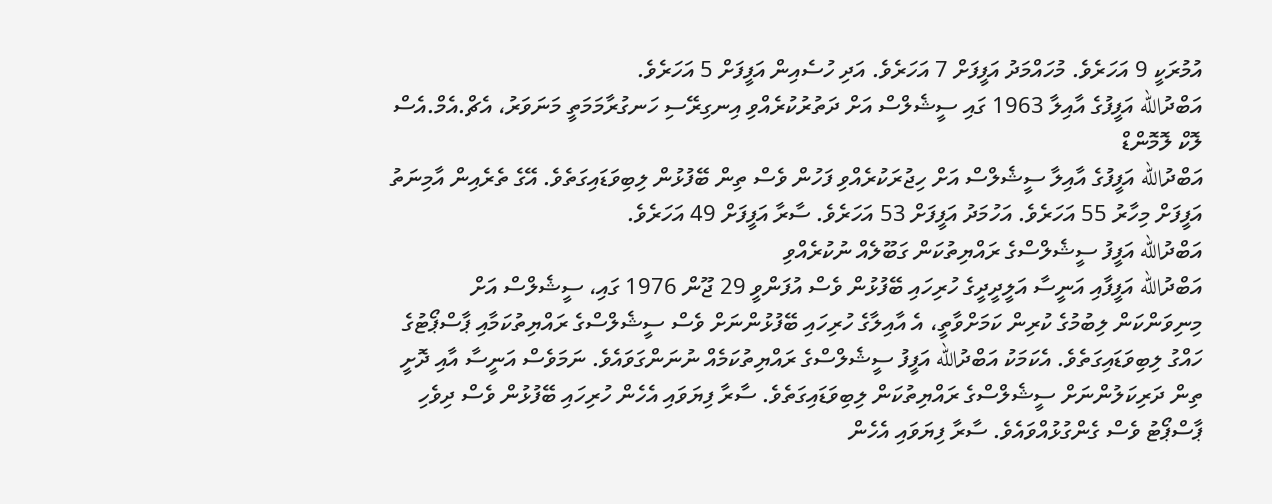އުމުރަކީ 9 އަހަރެވެ. މުހައްމަދު އަފީފަށް 7 އަހަރެވެ. އަދި ހުސެއިން އަފީފަށް 5 އަހަރެވެ.
އަބްދުالله އަފީފުގެ އާއިލާ 1963 ގައި ސީޝެލްސް އަށް ދަތުރުކުރެއްވި އިނގިރޭސި ހަނގުރާމަމަތީ މަނަވަރު، އެޗް.އެމް.އެސް ލޮކް ލޮމޮންޑް
އަބްދުالله އަފީފުގެ އާއިލާ ސީޝެލްސް އަށް ހިޖުރަކުރެއްވި ފަހުން ވެސް ތިން ބޭފުޅުން ލިބިވަޑައިގަތެވެ. އޭގެ ތެރެއިން އާމިނަތު އަފީފަށް މިހާރު 55 އަހަރެވެ. އަހުމަދު އަފީފަށް 53 އަހަރެވެ. ސާރާ އަފީފަށް 49 އަހަރެވެ.
އަބްދުالله އަފީފު ސީޝެލްސްގެ ރައްޔިތުކަން ގަބޫލެއް ނުކުރެއްވި
އަބްދުالله އަފީފާއި އަނީސާ އަލީދީދީގެ ހުރިހައި ބޭފުޅުން ވެސް އުފަންވީ 29 ޖޫން 1976 ގައި، ސީޝެލްސް އަށް މިނިވަންކަން ލިބުމުގެ ކުރިން ކަމަށްވާތީ، އެ އާއިލާގެ ހުރިހައި ބޭފުޅުންނަށް ވެސް ސީޝެލްސްގެ ރައްޔިތުކަމާއި ޕާސްޕޯޓުގެ ހައްގު ލިބިވަޑައިގަތެވެ. އެކަމަކު އަބްދުالله އަފީފު ސީޝެލްސްގެ ރައްޔިތުކަމެއް ނުނަންގަވައެވެ. ނަމަވެސް އަނީސާ އާއި ދޮށީ ތިން ދަރިކަލުންނަށް ސީޝެލްސްގެ ރައްޔިތުކަން ލިބިވަޑައިގަތެވެ. ސާރާ ފިޔަވައި އެހެން ހުރިހައި ބޭފުޅުން ވެސް ދިވެހި ޕާސްޕޯޓު ވެސް ގެންގުޅުއްވައެވެ. ސާރާ ފިޔަވައި އެހެން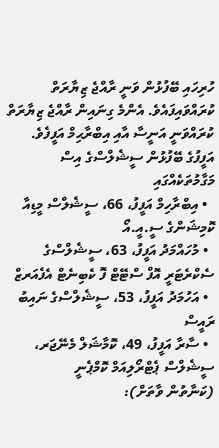ހުރިހައި ބޭފުޅުން ވަނީ ރާއްޖެ ޒިޔާރަތް ކުރައްވައިފައެވެ. އެންމެ ގިނައިން ރާއްޖެ ޒިޔާރަތް ކުރައްވަނީ އަނީސާ އާއި އިބްރާޙިމް އަފީފެވެ.
އަފީފުގެ ބޭފުޅުން ސީޝެލްސްގެ އިސް މަގާމުތަކެއްގައި
  • އިބްރާހިމް އަފީފު، 66، ސީޝެލްސް މީޑިއާ ކޮމިޝަންގެ ސީ.އީ.އޯ
  • މުހައްމަދު އަފީފު، 63، ސީޝެލްސްގެ ސެކްރެޓަރީ އޮފް ސްޓޭޓް ފޮ ކެބިނެޓް އެފެއަރޒް
  • އަހުމަދު އަފީފު، 53، ސީޝެލްސްގެ ނައިބު ރައީސް
  • ސާރާ އަފީފު، 49، ކޮމާޝަލް މެނޭޖަރ، ސީޝެލްސް ޕެޓްރޯލިއަމް ކޮމްޕެނީ
(ކަނާތުން ވާތަށް):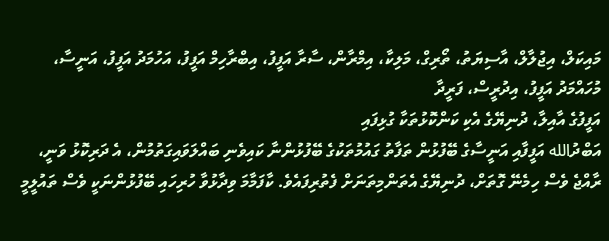މައިކަލް، އިޖުލާލް، އާސިޔަތު، ތޯރިގް، މަލިކާ، އިމްރާން، ސާރާ އަފީފު، އިބްރާހިމް އަފީފު، އަހުމަދު އަފީފު، އަނީސާ، މުހައްމަދު އަފީފު، އިދުރީސް، ފަރީދާ
އަފީފުގެ އާއިލާ، ދުނިޔޭގެ އެކި ކަންކޮޅުތަކާ ގުޅިފައި
އަބްދުالله އަފީފާއި އަނީސާގެ ބޭފުޅުން ތަފާތު ގައުމުތަކުގެ ބޭފުޅުންނާ ކައިވެނި ބައްލަވައިގަތުމުން، އެ ދަރިކޮޅު ވަނީ، ރާއްޖެ ވެސް ހިމެނޭ ގޮތަށް، ދުނިޔޭގެ އެތަންމިތަނަށް ފެތުރިފައެވެ. ކާފަމާމަ ވިދާޅުވާ ހުރިހައި ބޭފުޅުންނަކީ ވެސް ތައުލީމީ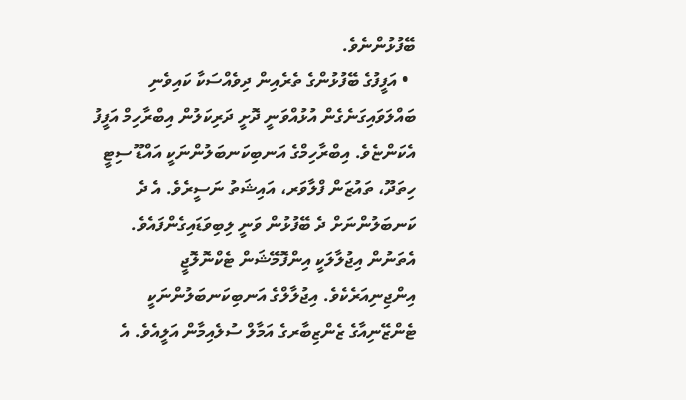ބޭފުޅުންނެވެ.
  • އަފީފުގެ ބޭފުޅުންގެ ތެރެއިން ދިވެއްސަކާ ކައިވެނި ބައްލަވައިގަނެގެން އުޅުއްވަނީ ދޮށީ ދަރިކަލުން އިބްރާހިމް އަފީފު އެކަންޏެވެ. އިބްރާހިމްގެ އަނބިކަނބަލުންނަކީ އައްޑޫ ސިޓީ ހިތަދޫ، ތައުޒަން ފްލާވަރ، އައިޝަތު ނަސީރެވެ. އެ ދެ ކަނބަލުންނަށް ދެ ބޭފުޅުން ވަނީ ލިބިވަޑައިގެންފައެވެ. އެތަނުން އިޖުލާލަކީ އިންފޮމޭޝަން ޓެކްނޮލޮޖީ އިންޖިނިއަރެކެވެ. އިޖުލާލްގެ އަނބިކަނބަލުންނަކީ ޓެންޒޭނިއާގެ ޒެންޒިބާރގެ އަމާލް ސުލެއިމާން އަލީއެވެ. އެ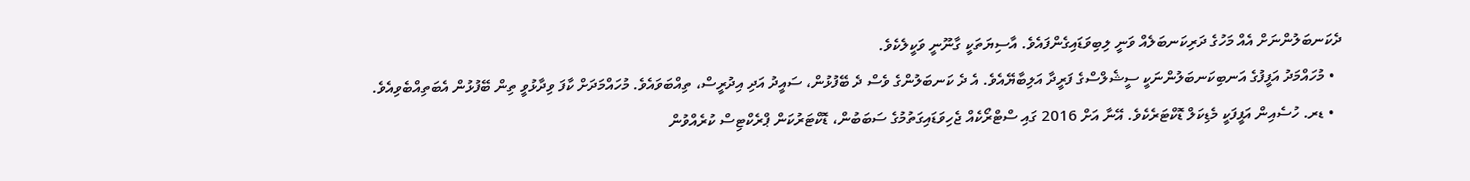ދެކަނބަލުންނަށް އެއް މަހުގެ ދަރިކަނބަލެއް ވަނީ ލިބިވަޑައިގެންފައެވެ. އާސިޔަތަކީ ގާނޫނީ ވަކީލެކެވެ.
  • މުހައްމަދު އަފީފުގެ އަނބިކަނބަލުންނަކީ ސީޝެލްސްގެ ފަރީދާ އަލިބާޔޭއެވެ. އެ ދެ ކަނބަލުންގެ ވެސް ދެ ބޭފުޅުން، ސައީދު އަދި އިދުރީސް، ތިއްބަވައެވެ. މުހައްމަދަށް ކާފަ ވިދާޅުވީ ތިން ބޭފުޅުން އެބަތިއްބެވިއެވެ.
  • ޑރ. ހުސެއިން އަފީފަކީ މެޑިކަލް ޑޮކްޓަރެކެވެ. އޭނާ އަށް 2016 ގައި ސްޓްރޯކެއް ޖެހިވަޑައިގަތުމުގެ ސަބަބުން، ޑޮކްޓަރުކަން ޕްރެކްޓިސް ކުރެއްވުން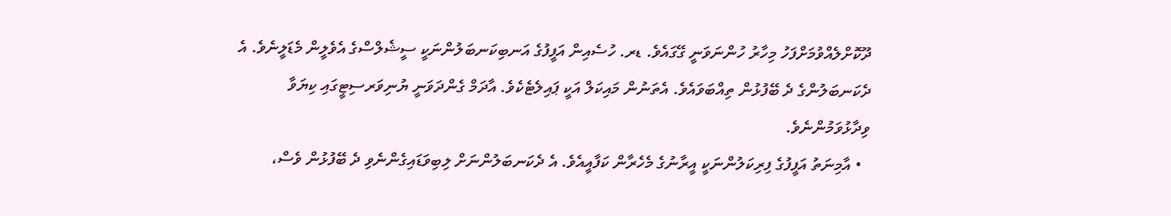ދޫކޮށްލެއްވުމަށްފަހު މިހާރު ހުންނަވަނީ ގޭގައެވެ. ޑރ. ހުސެއިން އަފީފުގެ އަނބިކަނބަލުންނަކީ ސީޝެލްސްގެ އެވެލީން މެޑަލީނެވެ. އެ ދެކަނބަލުންގެ ދެ ބޭފުޅުން ތިއްބަވައެވެ. އެތަނުން މައިކަލް އަކީ ޕައިލެޓެކެވެ. އާދަމް ގެންދަވަނީ ޔުނިވަރސިޓީގައި ކިޔަވާ ވިދާޅުވަމުންނެވެ.
  • އާމިނަތު އަފީފުގެ ފިރިކަލުންނަކީ އީރާނުގެ މެހެރާން ކަފާއީއެވެ. އެ ދެކަނބަލުންނަށް ލިބިވަޑައިގެންނެވި ދެ ބޭފުޅުން ވެސް،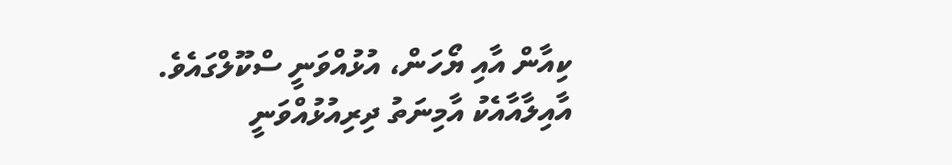ކިއާން އާއި ޔޯހަން، އުޅުއްވަނީ ސްކޫލްގައެވެ. އާއިލާއާއެކު އާމިނަތު ދިރިއުޅުއްވަނީ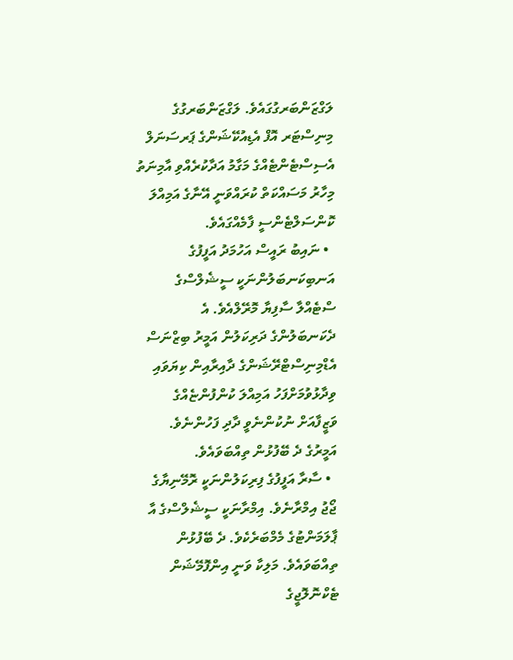ލަގްޒަންބަރގުގައެވެ. ލަގްޒަންބަރގުގެ މިނިސްޓަރ އޮފް އެޑިއުކޭޝަންގެ ޕަރސަނަލް އެސިސްޓެންޓެއްގެ މަގާމު އަދާކުރެއްވި އާމިނަތު މިހާރު މަސައްކަތް ކުރައްވަނީ އޭނާގެ އަމިއްލަ ކޮންސަލްޓެންސީ ފާމެއްގައެވެ.
  • ނައިބު ރައީސް އަހުމަދު އަފީފުގެ އަނބިކަނބަލުންނަކީ ސީޝެލްސްގެ ސްޓެއްލާ ސާފިޔާ މޮރޭލްއެވެ. އެ ދެކަނބަލުންގެ ދަރިކަލުން އަމީރު ބިޒްނަސް އެޑްމިނިސްޓްރޭޝަންގެ ދާއިރާއިން ކިޔަވައި ވިދާޅުވުމަށްފަހު އަމިއްލަ ކުންފުންޏެއްގެ ވަޒީފާއަށް ނުކުންނެވީ ދާދި ފަހުންނެވެ. އަމީރުގެ ދެ ބޭފުޅުން ތިއްބަވައެވެ.
  • ސާރާ އަފީފުގެ ފިރިކަލުންނަކީ ރޮމޭނިޔާގެ ޖޯޖު އިމްރާނެވެ. އިމްރާނަކީ ސީޝެލްސްގެ އާ ޕާލަމަންޓުގެ މެމްބަރެކެވެ. ދެ ބޭފުޅުން ތިއްބަވައެވެ. މަލިކާ ވަނީ އިންފޮމޭޝަން ޓެކްނޮލޮޖީގެ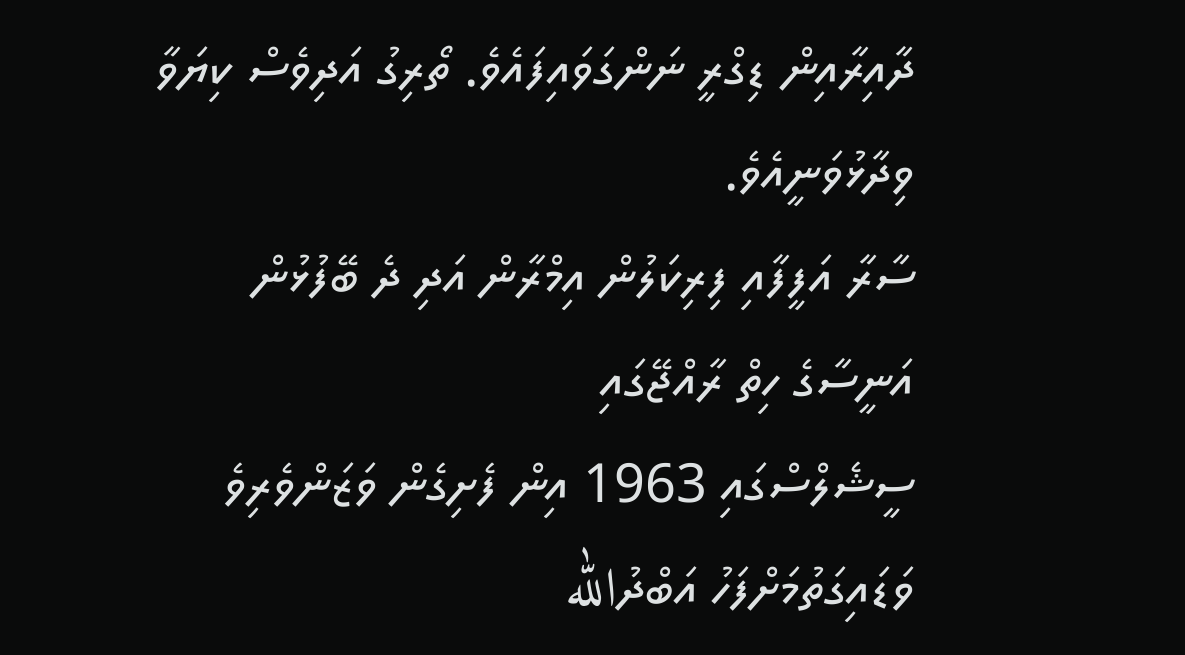ދާއިރާއިން ޑިގްރީ ނަންގަވައިފައެވެ. ތޯރިގު އަދިވެސް ކިޔަވާ ވިދާޅުވަނީއެވެ.
ސާރާ އަފީފާއި ފިރިކަލުން އިމްރާން އަދި ދެ ބޭފުޅުން
އަނީސާގެ ހިތް ރާއްޖޭގައި
ސީޝެލްސްގައި 1963 އިން ފެށިގެން ވަޒަންވެރިވެ ވަޑައިގަތުމަށްފަހު އަބްދުالله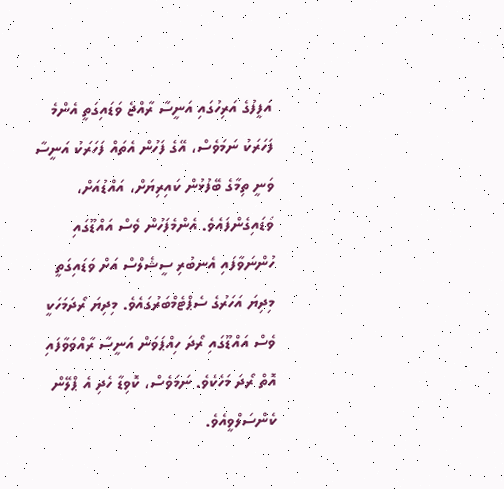އަފީފުގެ އަރިހުގައި އަނީސާ ރާއްޖެ ވަޑައިގަތީ އެންމެ ފަހަރަކު ނަމަވެސް، އޭގެ ފަހުން އެތައް ފަހަރަކު އަނީސާ ވަނީ ތިމާގެ ބޭފުޅުން ކައިރިޔަށް، އައްޑުއަށް، ވަޑައިގެންފައެވެ. އެންމެފަހުން ވެސް އައްޑޫގައި ހުންނަވާފައި އެނބުރި ސީޝެލްސް އަށް ވަޑައިގަތީ މިދިޔަ އަހަރުގެ ސެޕްޓެމްބަރުގައެވެ. މިދިޔަ ރޯދަމަހަކީ ވެސް އައްޑޫގައި ރޯދަ ހިއްޕަވަން އަނީސާ ރާއްވަވާފައި އޮތް ރޯދަ މަހެކެވެ. ނަމަވެސް، ކޮވިޑާ ހެދި އެ ޕްލޭން ކެންސަލްވީއެވެ.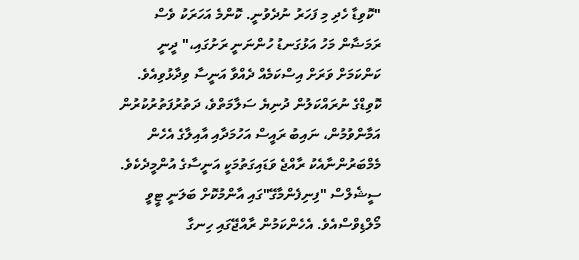"ކޮވިޑާ ހެދި މި ފަހަރު ނުދެވުނީ. ކޮންމެ އަހަރަކު ވެސް ރަމަޟާން މަހު އަޅުގަނޑު ހުންނަނީ ރަށުގައި،" ދީނީ ކަންކަމަށް ވަރަށް އިސްކަމެއް ދެއްވާ އަނީސާ ވިދާޅުވިއެވެ.
ކޮވިޑްގެ ނުރައްކަލުން ދުނިޔެ ސަލާމަތްވެ، ދަތުރުފަތުރުކުރުން އަމާންވުމުން، ނައިބު ރައީސް އަހުމަދާއި އާއިލާގެ އެހެން މެމްބަރުންނާއެކު ރާއްޖެ ވަޑައިގަތުމަކީ އަނީސާގެ އުންމީދެކެވެ.
ސީޝެލްސް "ފިނިފެންމާގޭ"ގައި އާންމުކޮށް ބަލަނީ ޓީވީ މޯލްޑިވްސްއެވެ. އެހެންކަމުން ރާއްޖޭގައި ހިނގާ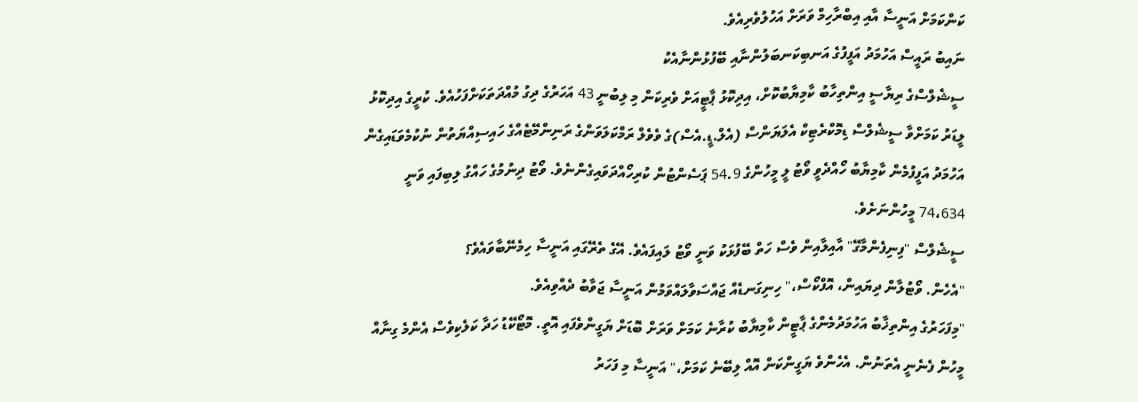ކަންކަމަށް އަނީސާ އާއި އިބްރާހިމް ވަރަށް އަހުލުވެރިއެވެ.
ނައިބު ރައީސް އަހުމަދު އަފީފުގެ އަނބިކަނބަލުންނާއި ބޭފުޅުންނާއެކު
ސީޝެލްސްގެ ރިޔާސީ އިންތިހާބު ކާމިޔާބުކޮށް، އިދިކޮޅު ޕާޓީއަށް ވެރިކަން މި ލިބުނީ 43 އަހަރުގެ ދިގު މުއްދަތަކަށްފަހުއެވެ. ކުރީގެ އިދިކޮޅު ލީޑަރު ކަމަށްވާ ސީޝެލްސް ޑިމޮކްރެޓިކް އެލަޔަންސް (އެލް.ޑީ.އެސް)ގެ ވެވެލް ރަމްކަލަވަންގެ ރަނިންމޭޓެއްގެ ހައިސިއްޔަތުން ނުކުމެވަޑައިގެން އަހުމަދު އަފީފުމެން ކާމިޔާބު ހޯއްދެވީ ވޯޓު ލީ މީހުންގެ 54.9 ޕަސެންޓުން ކުރިހޯއްދަވައިގެންނެވެ. ވޯޓު ދިނުމުގެ ހައްގު ލިބިފައި ވަނީ 74،634 މީހުންނަށެވެ.
ސީޝެލްސް "ފިނިފެންމާގޭ" އާއިލާއިން ވެސް ހަތް ބޭފުޅަކު ވަނީ ވޯޓު ލައިފައެވެ. އޭގެ ތެރޭގައި އަނީސާ ހިމެނޭބާވައެވެ؟
"އެހެން. ވޯޓުލާން ދިޔައިން، އޮފްކޯސް،" ހިނިގަނޑެއް ޖައްސަވާލައްވަމުން އަނީސާ ޖަވާބު ދެއްވިއެވެ.
"މިފަހަރުގެ އިންތިޚާބު އަހުމަދުމެންގެ ޕާޓީން ކާމިޔާބު ކުރާނެ ކަމަށް ވަރަށް ބޮޑަށް ޔަގީންވެފައި އޮތީ. މޮޓޯކޭޑު ހަދާ ކަލެކިވެސް އެންމެ ގިނާއް މީހުން ފެނެނީ އެތަނުން. އެހެންވެ ޔަގީންކަން އޮއް ލިބޭނެ ކަމަށް،" އަނީސާ މި ފަހަރު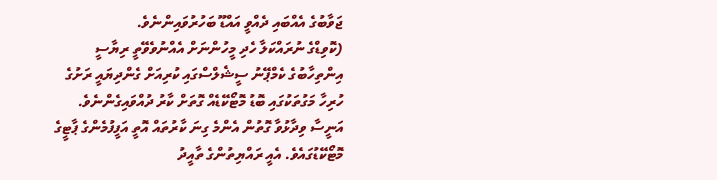ޖަވާބުގެ އެއްބައި ދެއްވީ އައްޑޫ ބަހުރުވައިންނެވެ.
(ކޮވިޑްގެ ނުރައްކަލާ ހެދި މީހުންނަށް އެއްނުވެވޭތީ ރިޔާސީ އިންތިހާބުގެ ކެމްޕޭނު ސީޝެލްސްގައި ކުރިއަށް ގެންދިޔައީ ރަށުގެ ހުރިހާ މަގުތަކުގައި ބޮޑު މޮޓޯކޭޑެއް ގޮތަށް ކާރު ދުއްވައިގެންނެވެ. އަނީސާ ވިދާޅުވާ ގޮތުން އެންމެ ގިނަ ކާރުތައް އޮތީ އަފީފުމެންގެ ޕާޓީގެ މޮޓޯކޭޑުގައެވެ. އެއީ ރައްޔިތުންގެ ތާއީދު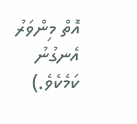އޮތް މިންވަރު އެނގުނު ކަމެކެވެ.)